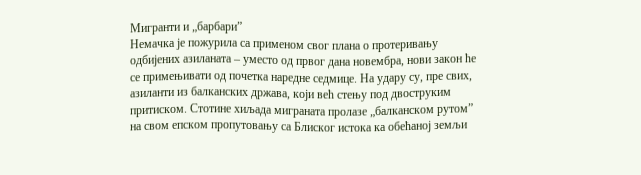Мигранти и „барбари”
Немачка је пожурила са применом свог плана о протеривању одбијених азиланата – уместо од првог дана новембра, нови закон ће се примењивати од почетка наредне седмице. На удару су, пре свих, азиланти из балканских држава, који већ стењу под двоструким притиском. Стотине хиљада миграната пролазе „балканском рутом” на свом епском пропутовању са Блиског истока ка обећаној земљи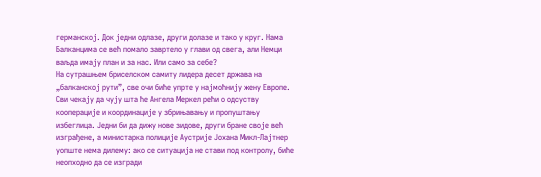германској. Док једни одлазе, други долазе и тако у круг. Нама Балканцима се већ помало завртело у глави од свега, али Немци ваљда имају план и за нас. Или само за себе?
На сутрашњем бриселском самиту лидера десет држава на „балканској рути”, све очи биће упрте у најмоћнију жену Европе. Сви чекају да чују шта ће Ангела Меркел рећи о одсуству кооперације и координације у збрињавању и пропуштању избеглица. Једни би да дижу нове зидове, други бране своје већ изграђене, а министарка полиције Аустрије Јохана Микл-Лајтнер уопште нема дилему: ако се ситуација не стави под контролу, биће неопходно да се изгради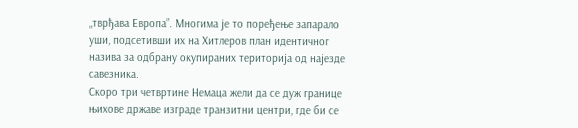„тврђава Европа”. Многима је то поређење запарало уши, подсетивши их на Хитлеров план идентичног назива за одбрану окупираних територија од најезде савезника.
Скоро три четвртине Немаца жели да се дуж границе њихове државе изграде транзитни центри, где би се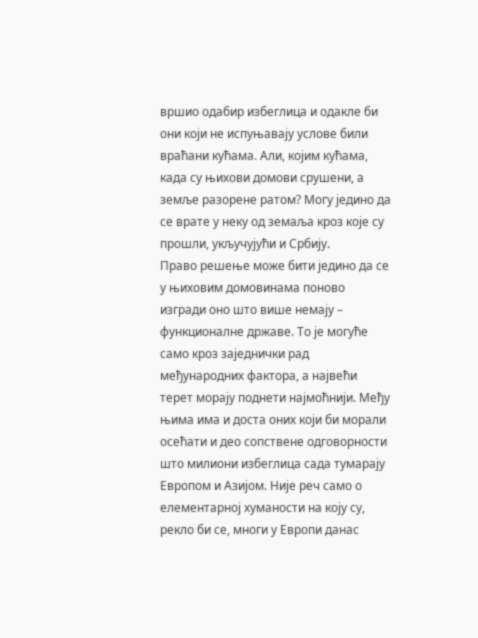вршио одабир избеглица и одакле би они који не испуњавају услове били враћани кућама. Али, којим кућама, када су њихови домови срушени, а земље разорене ратом? Могу једино да се врате у неку од земаља кроз које су прошли, укључујући и Србију.
Право решење може бити једино да се у њиховим домовинама поново изгради оно што више немају – функционалне државе. То је могуће само кроз заједнички рад међународних фактора, а највећи терет морају поднети најмоћнији. Међу њима има и доста оних који би морали осећати и део сопствене одговорности што милиони избеглица сада тумарају Европом и Азијом. Није реч само о елементарној хуманости на коју су, рекло би се, многи у Европи данас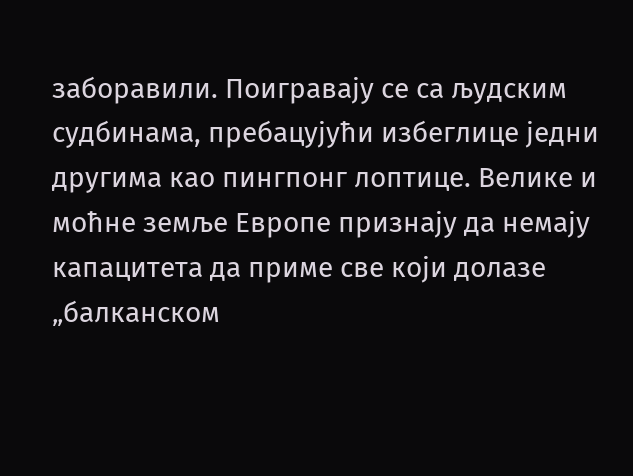заборавили. Поигравају се са људским судбинама, пребацујући избеглице једни другима као пингпонг лоптице. Велике и моћне земље Европе признају да немају капацитета да приме све који долазе „балканском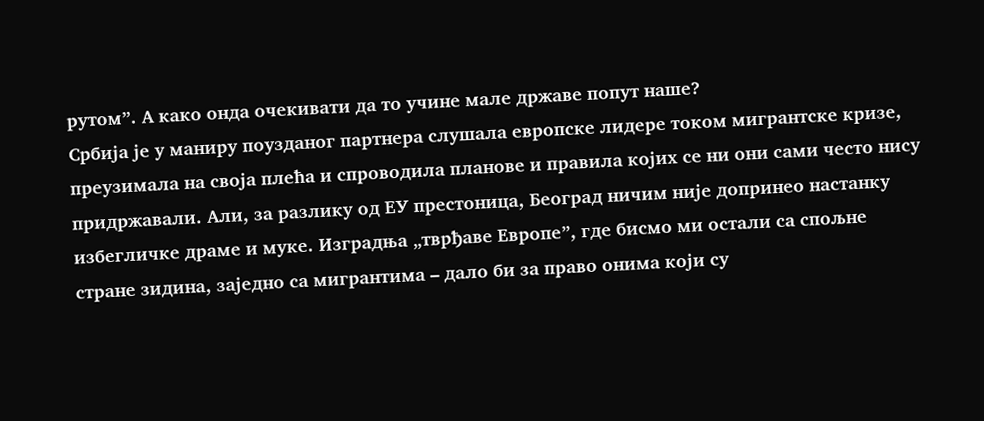рутом”. А како онда очекивати да то учине мале државе попут наше?
Србија је у маниру поузданог партнера слушала европске лидере током мигрантске кризе, преузимала на своја плећа и спроводила планове и правила којих се ни они сами често нису придржавали. Али, за разлику од ЕУ престоница, Београд ничим није допринео настанку избегличке драме и муке. Изградња „тврђаве Европе”, где бисмо ми остали са спољне стране зидина, заједно са мигрантима – дало би за право онима који су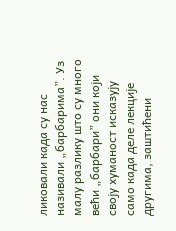ликовали када су нас називали „барбарима”. Уз малу разлику што су много већи „барбари” они који своју хуманост исказују само када деле лекције другима, заштићени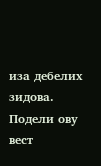иза дебелих зидова.
Подели ову вест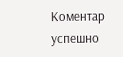Комeнтар успeшно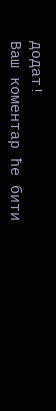додат!
Ваш комeнтар ћe бити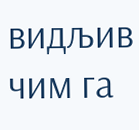видљив чим га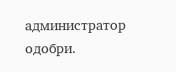администратор одобри.